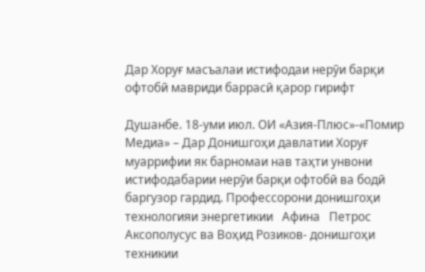Дар Хоруғ масъалаи истифодаи нерӯи барқи офтобӣ мавриди баррасӣ қарор гирифт

Душанбе. 18-уми июл. ОИ «Азия-Плюс»-«Помир Медиа» – Дар Донишгоҳи давлатии Хоруғ муаррифии як барномаи нав таҳти унвони истифодабарии нерӯи барқи офтобӣ ва бодӣ баргузор гардид. Профессорони донишгоҳи технологияи энергетикии   Афина   Петрос Аксополусус ва Воҳид Розиков- донишгоҳи техникии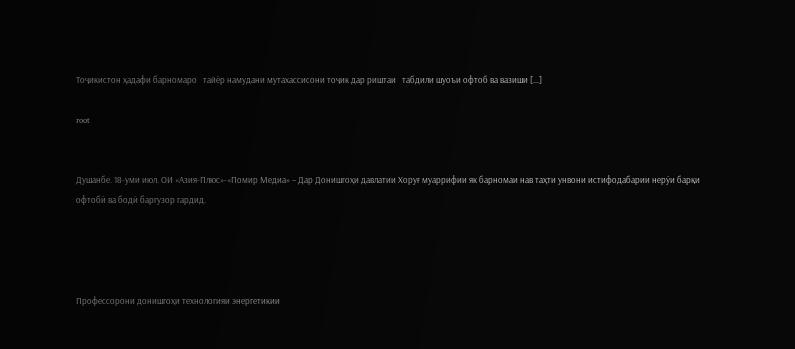Тоҷикистон ҳадафи барномаро   тайёр намудани мутахассисони тоҷик дар риштаи   табдили шуоъи офтоб ва вазиши […]

root


Душанбе. 18-уми июл. ОИ «Азия-Плюс»-«Помир Медиа» – Дар Донишгоҳи давлатии Хоруғ муаррифии як барномаи нав таҳти унвони истифодабарии нерӯи барқи офтобӣ ва бодӣ баргузор гардид.




Профессорони донишгоҳи технологияи энергетикии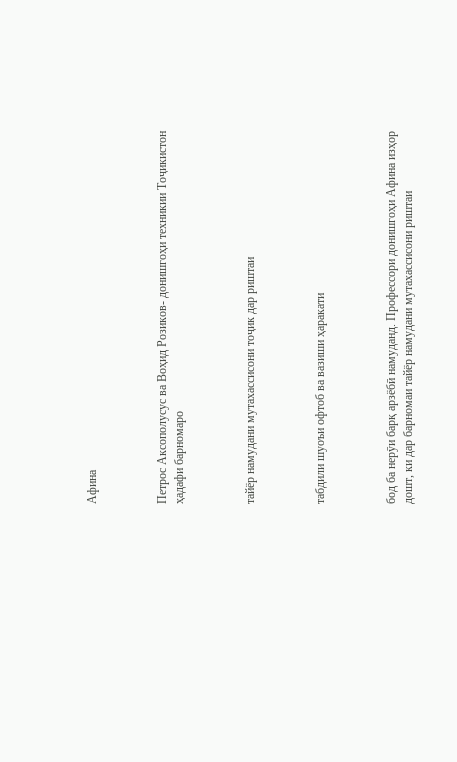Афина



Петрос Аксополусус ва Воҳид Розиков- донишгоҳи техникии Тоҷикистон ҳадафи барномаро



тайёр намудани мутахассисони тоҷик дар риштаи



табдили шуоъи офтоб ва вазиши ҳаракати



бод ба нерӯи барқ арзёбӣ намуданд. Профессори донишгоҳи Афина изҳор дошт, ки дар барномаи тайёр намудани мутахассисони риштаи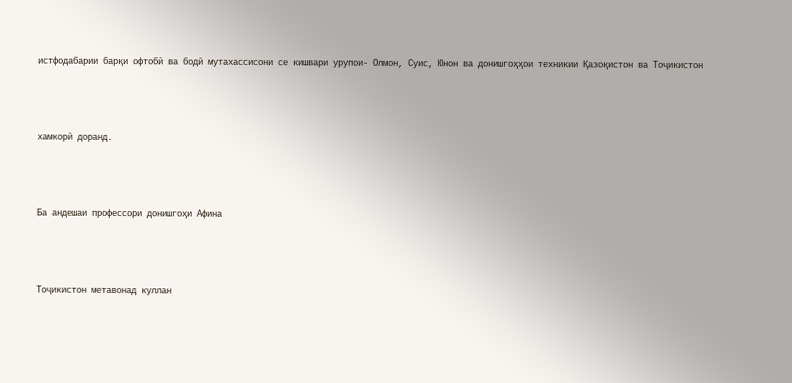истфодабарии барқи офтобӣ ва бодӣ мутахассисони се кишвари урупои- Олмон, Суис, Юнон ва донишгоҳҳои техникии Қазоқистон ва Тоҷикистон



хамкорӣ доранд.



Ба андешаи профессори донишгоҳи Афина



Тоҷикистон метавонад куллан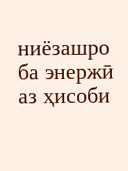ниёзашро ба энержӣ аз ҳисоби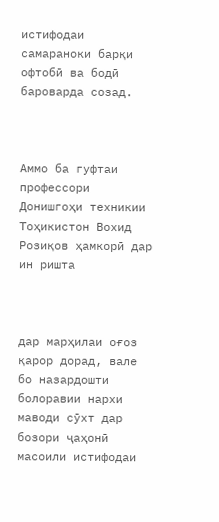истифодаи самараноки барқи офтобӣ ва бодӣ бароварда созад.



Аммо ба гуфтаи профессори Донишгоҳи техникии Тоҳикистон Вохид Розиқов ҳамкорӣ дар ин ришта



дар марҳилаи оғоз қарор дорад, вале бо назардошти болоравии нархи маводи сӯхт дар бозори ҷаҳонӣ масоили истифодаи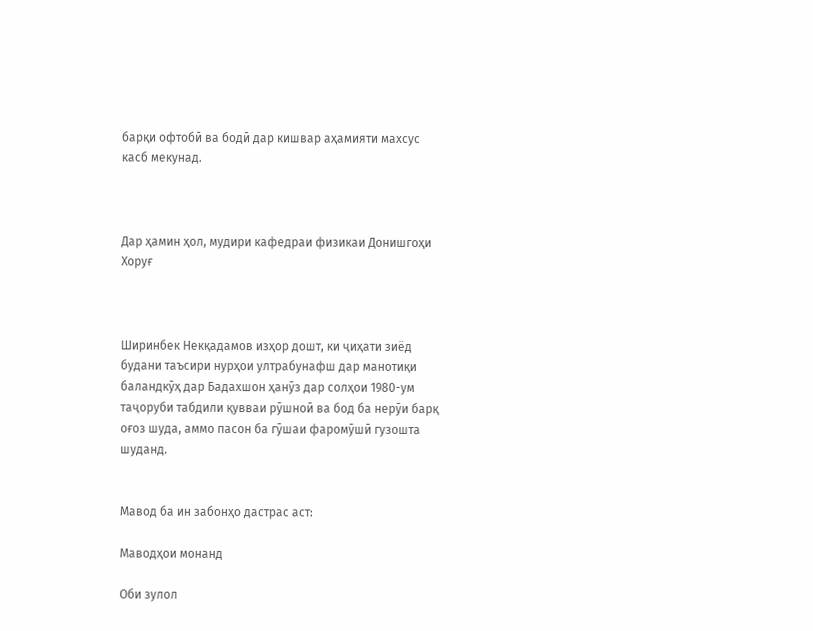барқи офтобӣ ва бодӣ дар кишвар аҳамияти махсус касб мекунад.



Дар ҳамин ҳол, мудири кафедраи физикаи Донишгоҳи Хоруғ



Ширинбек Некқадамов изҳор дошт, ки ҷиҳати зиёд будани таъсири нурҳои ултрабунафш дар манотиқи баландкӯҳ дар Бадахшон ҳанӯз дар солҳои 1980-ум таҷоруби табдили қувваи рӯшноӣ ва бод ба нерӯи барқ оғоз шуда, аммо пасон ба гӯшаи фаромӯшӣ гузошта шуданд.


Мавод ба ин забонҳо дастрас аст:

Маводҳои монанд

Оби зулол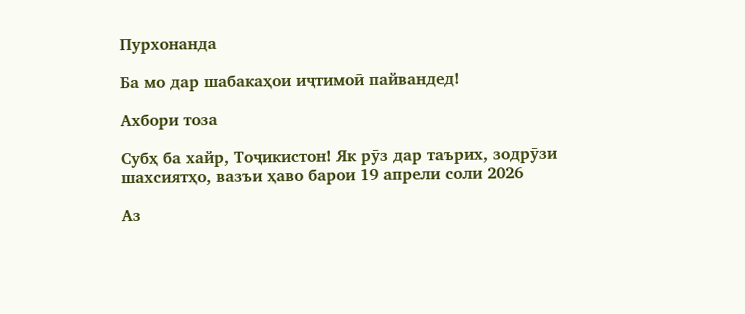Пурхонанда

Ба мо дар шабакаҳои иҷтимоӣ пайвандед!

Ахбори тоза

Субҳ ба хайр, Тоҷикистон! Як рӯз дар таърих, зодрӯзи шахсиятҳо, вазъи ҳаво барои 19 апрели соли 2026

Аз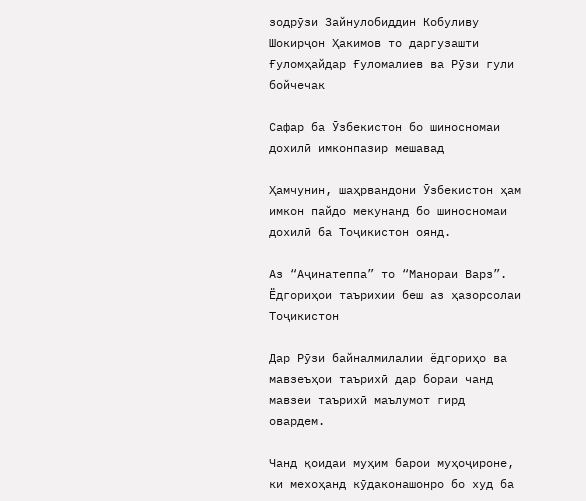зодрӯзи Зайнулобиддин Кобуливу Шокирҷон Ҳакимов то даргузашти Ғуломҳайдар Ғуломалиев ва Рӯзи гули бойчечак

Сафар ба Ӯзбекистон бо шиносномаи дохилӣ имконпазир мешавад

Ҳамчунин, шаҳрвандони Ӯзбекистон ҳам имкон пайдо мекунанд бо шиносномаи дохилӣ ба Тоҷикистон оянд.

Аз “Аҷинатеппа” то “Манораи Варз”. Ёдгориҳои таърихии беш аз ҳазорсолаи Тоҷикистон

Дар Рӯзи байналмилалии ёдгориҳо ва мавзеъҳои таърихӣ дар бораи чанд мавзеи таърихӣ маълумот гирд овардем.

Чанд қоидаи муҳим барои муҳоҷироне, ки мехоҳанд кӯдаконашонро бо худ ба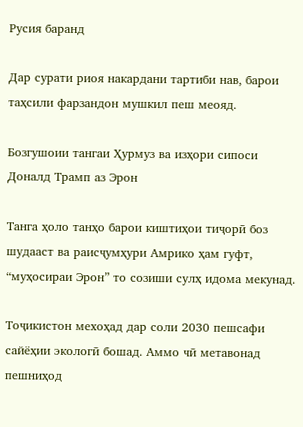Русия баранд

Дар сурати риоя накардани тартиби нав, барои таҳсили фарзандон мушкил пеш меояд.

Бозгушоии тангаи Ҳурмуз ва изҳори сипоси Доналд Трамп аз Эрон

Танга ҳоло танҳо барои киштиҳои тиҷорӣ боз шудааст ва раисҷумҳури Амрико ҳам гуфт, “муҳосираи Эрон” то созиши сулҳ идома мекунад.

Тоҷикистон мехоҳад дар соли 2030 пешсафи сайёҳии экологӣ бошад. Аммо чӣ метавонад пешниҳод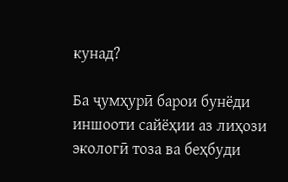кунад?

Ба ҷумҳурӣ барои бунёди иншооти сайёҳии аз лиҳози экологӣ тоза ва беҳбуди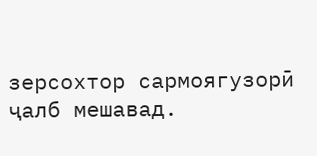зерсохтор сармоягузорӣ ҷалб мешавад.